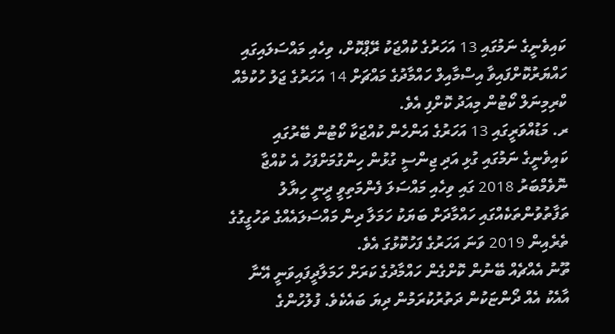ކައިވެނީގެ ނަމުގައި 13 އަހަރުގެ ކުއްޖަކު ރޭޕްކޮށް، ވިހެއި މައްސަލައިގައި ހައްޔަރުކޮށްފައިވާ އިސްމާއިލް ހައްމާދުގެ މައްޗަށް 14 އަހަރުގެ ޖަލު ހުކުމެއް ކްރިމިނަލް ކޯޓުން މިއަދު ކޮށްފި އެވެ.
ރ. މަޑުއްވަރީގައި 13 އަހަރުގެ އަންހެން ކުއްޖަކާ ކޯޓުން ބޭރުގައި ކައިވެނީގެ ނަމުގައި ގުޅި އަދި ޖިންސީ ގުޅުން ހިންގުމަށްފަހު އެ ކުއްޖާ ނޮވެމްބަރު 2018 ގައި ވިހެއި މައްސަލަ ފެންމަތިވީ ދީނީ ހިޔާލު ތަފާތުވުންތަކެއްގައި ހައްމާދަށް ބަޔަކު ހަމަލާ ދިން މައްސަލައެއްގެ ތަހުގީގުގެ ތެރެއިން 2019 ވަނަ އަހަރުގެ ފަހުކޮޅުގަ އެވެ.
ތޫނު އެއްޗެއް ބޭނުން ކޮށްގެން ހައްމާދުގެ ކަރަށް ހަމަލާދީފައިވަނީ އޭނާ އާއެކު އެއް ދޯންޏަކުން ދަތުރުކުރަމުން ދިޔަ ބައެކެވެ. ފުލުހުންގެ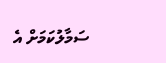ސަމާލުކަމަށް އެ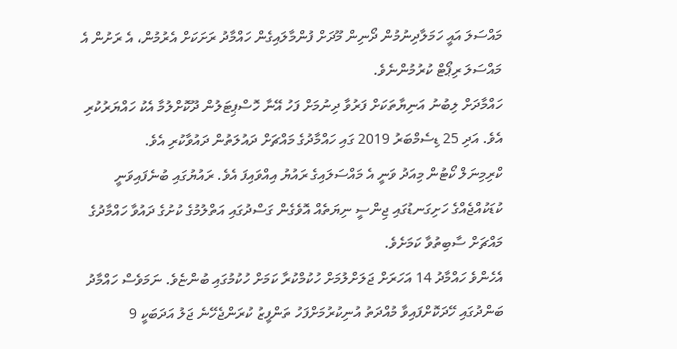މައްސަލަ އައީ ހަމަލާދިނުމުން ދޯނިން މޫދަށް ފުންމާލައިގެން ހައްމާދު ރަށަކަށް އެރުމުން، އެ ރަށުން އެ މައްސަލަ ރިޕޯޓް ކުރުމުންނެވެ.
ހައްމާދަށް ލިބުނު އަނިޔާތަކަށް ފަރުވާ ދިނުމަށް ފަހު އޭނާ ހޮސްޕިޓަލުން ދޫކޮށްލުމާ އެކު ހައްޔަރުކުރި އެވެ. އަދި 25 ޑިސެމްބަރު 2019 ގައި ހައްމާދުގެ މައްޗަށް ދައުލަތުން ދައުވާކުރި އެވެ.
ކްރިމިނަލް ކޯޓުން މިއަދު ވަނީ އެ މައްސަލައިގެ ރައުޔު އިއްވައިފަ އެވެ. ރައުޔުގައި ބުނެފައިވަނީ ކުޑަކުއްޖެއްގެ ހަށިގަނޑުގައި ޖިންސީ ނިޔަތެއް އޮވެގެން ގަސްދުގައި އަތްލުމުގެ ކުށުގެ ދައުވާ ހައްމާދުގެ މައްޗަށް ސާބިތުވާ ކަމަށެވެ.
އެހެންވެ ހައްމާދު 14 އަހަރަށް ޖަލަށްލުމަށް ހުކުމްކުރާ ކަމަށް ހުކުމުގައި ބުންޏެވެ. ނަމަވެސް ހައްމާދު ބަންދުގައި ހޭދަކޮށްފައިވާ މުއްދަތު އުނިކުރުމަށްފަހު ތަންފީޒު ކުރަންޖެހޭނެ ޖަލު އަދަބަކީ 9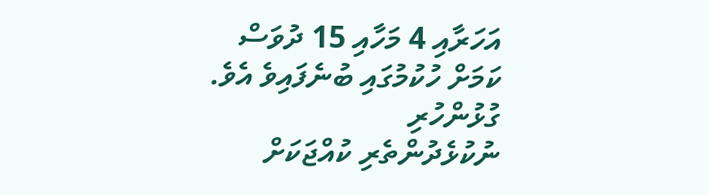އަހަރާއި 4 މަހާއި 15 ދުވަސް ކަމަށް ހުކުމުގައި ބުނެފައިވެ އެވެ.
ގުޅުންހުރި
ނުކުޅެދުންތެރި ކުއްޖަކަށް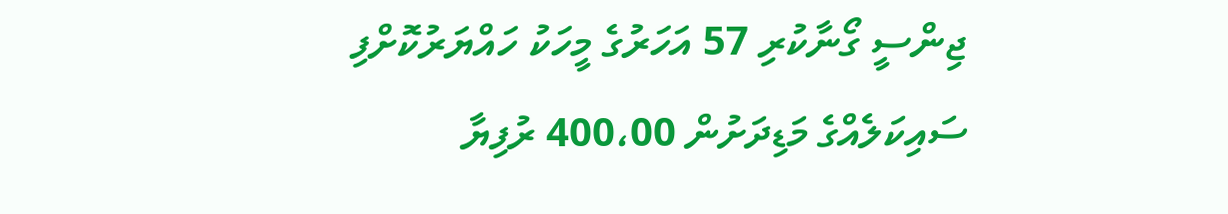ޖިންސީ ގޯނާކުރި 57 އަހަރުގެ މީހަކު ހައްޔަރުކޮށްފި
ސައިކަލެއްގެ މަޑިދަށުން 400،00 ރުފިޔާ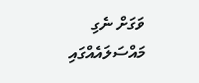ވަގަށް ނެގި މައްސަލައެއްގައި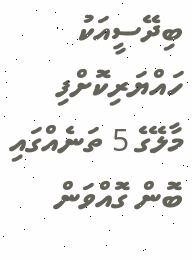ބިދޭސީއަކު ހައްޔަރިކޮށްފި
މާލޭގެ 5 ތަނެއްގައި ބޮން ގޮއްވަން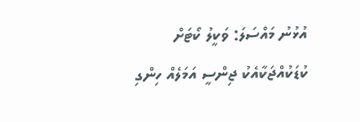އުޅުނު މައްސަލަ: ވަކީލު ކޯޓަށް
ކުޑަކުއްޖަކާއެކު ޖިންސީ އަމަލެއް ހިންގި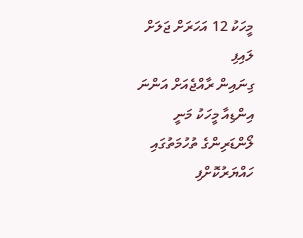މީހަކު 12 އަހަރަށް ޖަލަށް ލައިފި
ގިނައިން ރާއްޖެއަށް އަންނަ އިންޑިއާ މީހަކު މަނީ ލޯންޑަރިންގެ ތުހުމަތުގައި ހައްޔަރުކޮށްފި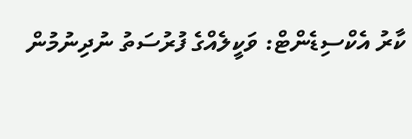ކާރު އެކްސިޑެންޓް: ވަކީލެއްގެ ފުރުސަތު ނުދިނުމުން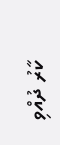ކާރު ދުއްވި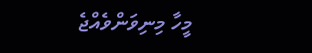މީހާ މިނިވަންވެއްޖެ